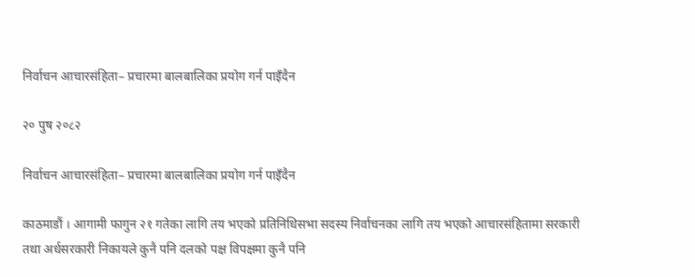निर्वाचन आचारसंहिता– प्रचारमा बालबालिका प्रयोग गर्न पाइँदैन

२० पुष २०८२

निर्वाचन आचारसंहिता– प्रचारमा बालबालिका प्रयोग गर्न पाइँदैन

काठमाडौं । आगामी फागुन २१ गतेका लागि तय भएको प्रतिनिधिसभा सदस्य निर्वाचनका लागि तय भएको आचारसंहितामा सरकारी तथा अर्धसरकारी निकायले कुनै पनि दलको पक्ष विपक्षमा कुनै पनि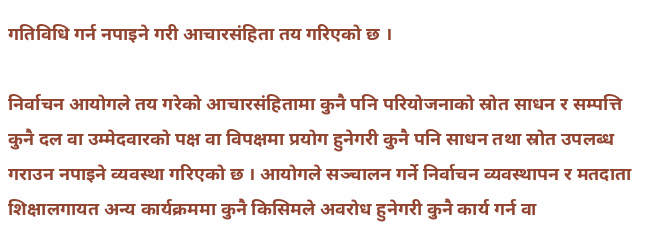गतिविधि गर्न नपाइने गरी आचारसंहिता तय गरिएको छ ।

निर्वाचन आयोगले तय गरेको आचारसंहितामा कुनै पनि परियोजनाको स्रोत साधन र सम्पत्ति कुनै दल वा उम्मेदवारको पक्ष वा विपक्षमा प्रयोग हुनेगरी कुनै पनि साधन तथा स्रोत उपलब्ध गराउन नपाइने व्यवस्था गरिएको छ । आयोगले सञ्चालन गर्ने निर्वाचन व्यवस्थापन र मतदाता शिक्षालगायत अन्य कार्यक्रममा कुनै किसिमले अवरोध हुनेगरी कुनै कार्य गर्न वा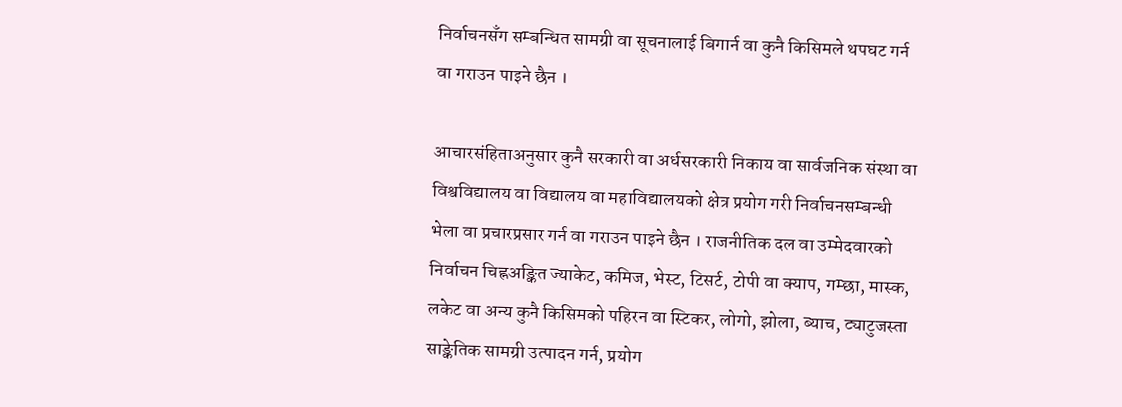निर्वाचनसँग सम्बन्धित सामग्री वा सूचनालाई बिगार्न वा कुनै किसिमले थपघट गर्न वा गराउन पाइने छैन ।

आचारसंहिताअनुसार कुनै सरकारी वा अर्धसरकारी निकाय वा सार्वजनिक संस्था वा विश्वविद्यालय वा विद्यालय वा महाविद्यालयको क्षेत्र प्रयोग गरी निर्वाचनसम्बन्धी भेला वा प्रचारप्रसार गर्न वा गराउन पाइने छैन । राजनीतिक दल वा उम्मेदवारको निर्वाचन चिह्नअङ्कित ज्याकेट, कमिज, भेस्ट, टिसर्ट, टोपी वा क्याप, गम्छा, मास्क, लकेट वा अन्य कुनै किसिमको पहिरन वा स्टिकर, लोगो, झोला, ब्याच, ट्याटुजस्ता साङ्केतिक सामग्री उत्पादन गर्न, प्रयोग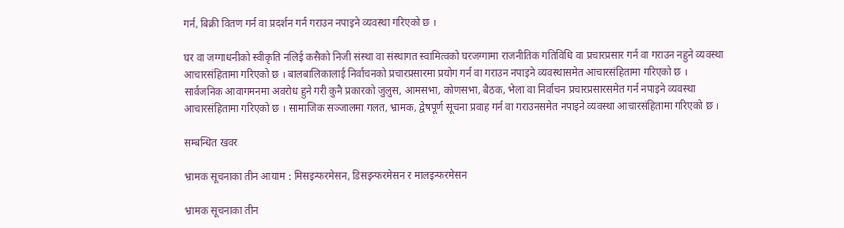गर्न, बिक्री वितण गर्न वा प्रदर्शन गर्न गराउन नपाइने व्यवस्था गरिएको छ ।

घर वा जग्गाधनीको स्वीकृति नलिई कसैको निजी संस्था वा संस्थागत स्वामित्वको घरजग्गामा राजनीतिक गतिविधि वा प्रचारप्रसार गर्न वा गराउन नहुने व्यवस्था आचारसंहितामा गरिएको छ । बालबालिकालाई निर्वाचनको प्रचारप्रसारमा प्रयोग गर्न वा गराउन नपाइने व्यवस्थासमेत आचारसंहितामा गरिएको छ । सार्वजनिक आवागमनमा अवरोध हुने गरी कुनै प्रकारको जुलुस, आमसभा, कोणसभा, बैठक, भेला वा निर्वाचन प्रचारप्रसारसमेत गर्न नपाइने व्यवस्था आचारसंहितामा गरिएको छ । सामाजिक सञ्जालमा गलत, भ्रामक, द्वेषपूर्ण सूचना प्रवाह गर्न वा गराउनसमेत नपाइने व्यवस्था आचारसंहितामा गरिएको छ ।

सम्बन्धित खवर

भ्रामक सूचनाका तीन आयाम : मिसइन्फरमेसन, डिसइन्फरमेसन र मालइन्फरमेसन

भ्रामक सूचनाका तीन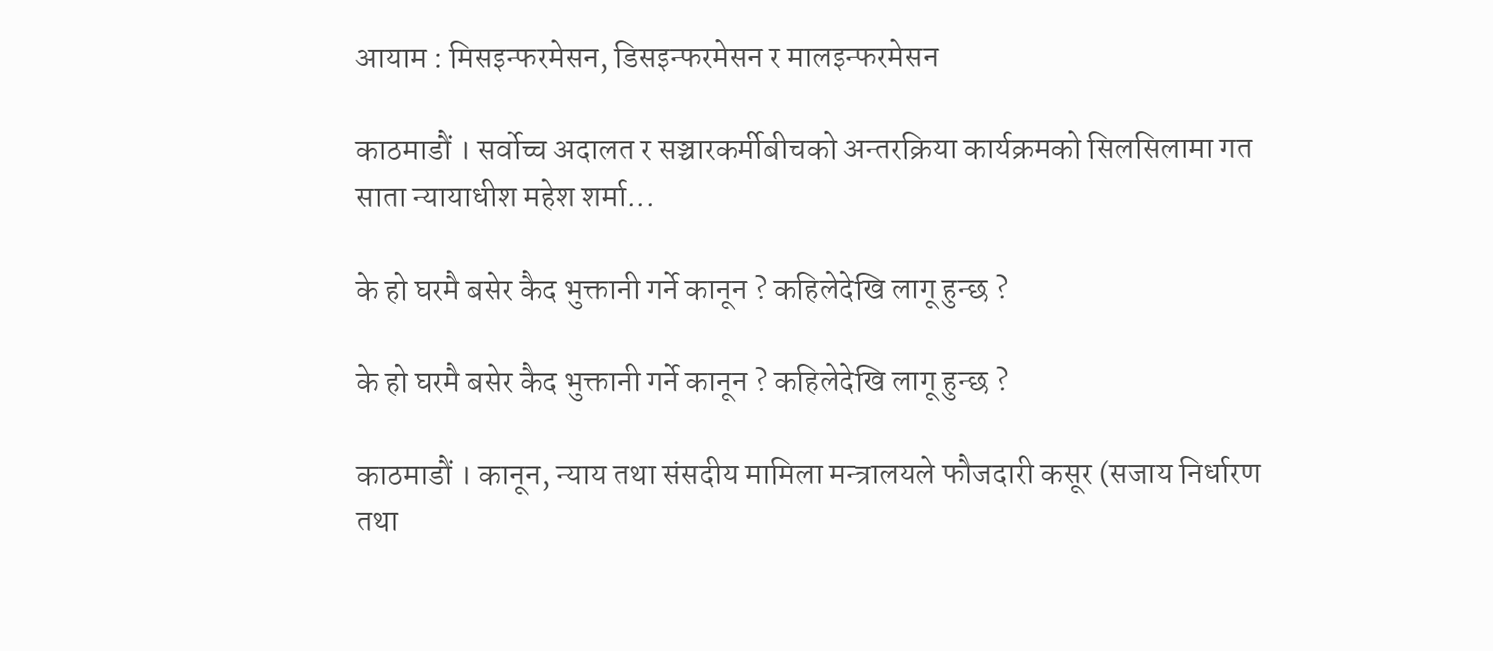आयाम : मिसइन्फरमेसन, डिसइन्फरमेसन र मालइन्फरमेसन

काठमाडौं । सर्वोच्च अदालत र सञ्चारकर्मीबीचको अन्तरक्रिया कार्यक्रमको सिलसिलामा गत साता न्यायाधीश महेश शर्मा...

के हो घरमै बसेर कैद भुक्तानी गर्ने कानून ? कहिलेदेखि लागू हुन्छ ?

के हो घरमै बसेर कैद भुक्तानी गर्ने कानून ? कहिलेदेखि लागू हुन्छ ?

काठमाडौं । कानून, न्याय तथा संसदीय मामिला मन्त्रालयले फौजदारी कसूर (सजाय निर्धारण तथा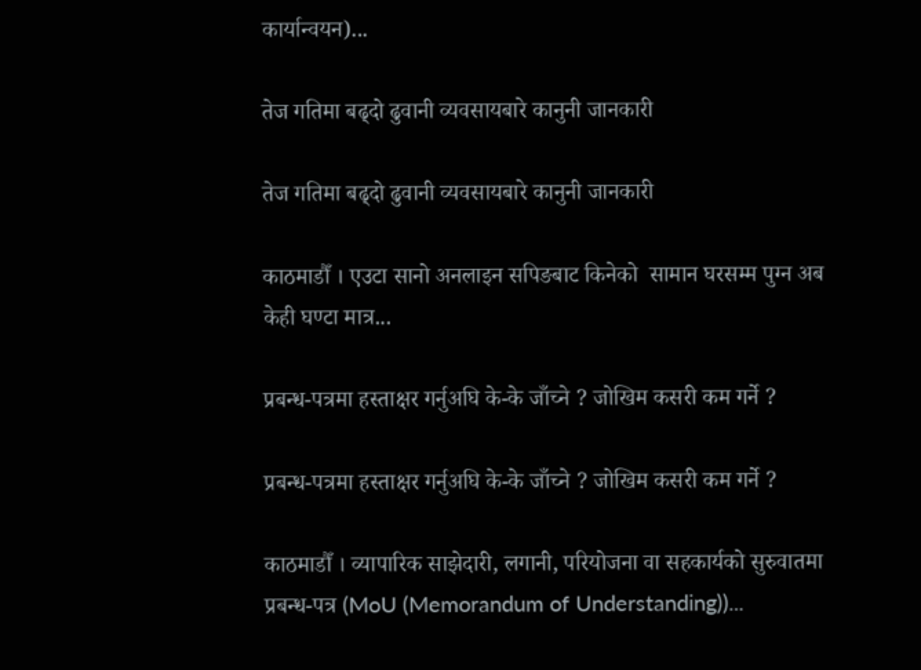कार्यान्वयन)...

तेज गतिमा बढ्दो ढुवानी व्यवसायबारे कानुनी जानकारी

तेज गतिमा बढ्दो ढुवानी व्यवसायबारे कानुनी जानकारी

काठमाडौँ । एउटा सानो अनलाइन सपिङबाट किनेको  सामान घरसम्म पुग्न अब केही घण्टा मात्र...

प्रबन्ध-पत्रमा हस्ताक्षर गर्नुअघि के-के जाँच्ने ? जोखिम कसरी कम गर्ने ?

प्रबन्ध-पत्रमा हस्ताक्षर गर्नुअघि के-के जाँच्ने ? जोखिम कसरी कम गर्ने ?

काठमाडौँ । व्यापारिक साझेदारी, लगानी, परियोजना वा सहकार्यको सुरुवातमा प्रबन्ध-पत्र (MoU (Memorandum of Understanding))...